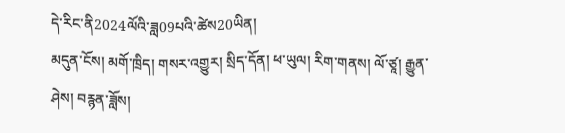དེ་རིང་ནི2024ལོའི་ཟླ09པའི་ཚེས20ཡིན།
མདུན་ངོས། མགོ་ཁྲིད། གསར་འགྱུར། སྲིད་དོན། ཕ་ཡུལ། རིག་གནས། ལོ་ཙཱ། རྒྱུན་ཤེས། བརྙན་ཟློས།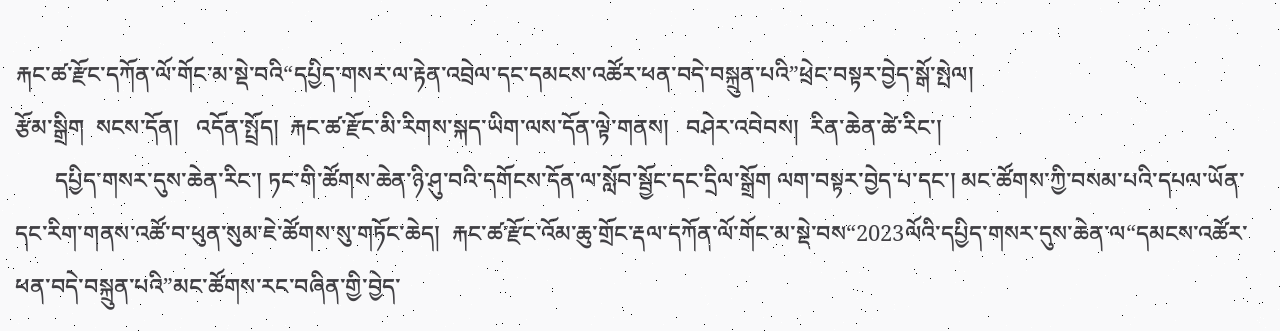རྐང་ཚ་རྫོང་དཀོན་ལོ་གོང་མ་སྡེ་བའི“དཔྱིད་གསར་ལ་རྟེན་འབྲེལ་དང་དམངས་འཚོར་ཕན་བདེ་བསྐྲུན་པའི”ཕྲེང་བསྟར་བྱེད་སྒོ་སྤེལ།
རྩོམ་སྒྲིག  སངས་དོན།   འདོན་སྤྲོད།  རྐང་ཚ་རྫོང་མི་རིགས་སྐད་ཡིག་ལས་དོན་ལྟེ་གནས།   བཤེར་འབེབས།  རིན་ཆེན་ཚེ་རིང་།
       དཔྱིད་གསར་དུས་ཆེན་རིང་། ཏང་གི་ཚོགས་ཆེན་ཉི་ཤུ་བའི་དགོངས་དོན་ལ་སློབ་སྦྱོང་དང་དྲིལ་སྒྲོག ལག་བསྟར་བྱེད་པ་དང་། མང་ཚོགས་ཀྱི་བསམ་པའི་དཔལ་ཡོན་དང་རིག་གནས་འཚོ་བ་ཕུན་སུམ་ཇེ་ཚོགས་སུ་གཏོང་ཆེད།  རྐང་ཚ་རྫོང་འོམ་ཆུ་གྲོང་རྡལ་དཀོན་ལོ་གོང་མ་སྡེ་བས“2023ལོའི་དཔྱིད་གསར་དུས་ཆེན་ལ“དམངས་འཚོར་ཕན་བདེ་བསྐྲུན་པའི”མང་ཚོགས་རང་བཞིན་གྱི་བྱེད་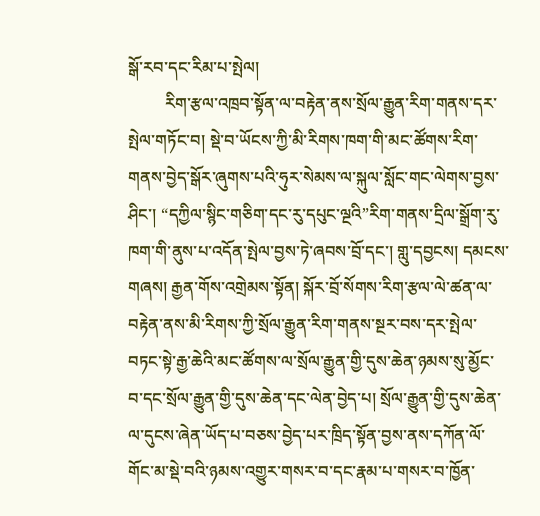སྒོ་རབ་དང་རིམ་པ་སྤེལ།
         རིག་རྩལ་འཁྲབ་སྟོན་ལ་བརྟེན་ནས་སྲོལ་རྒྱུན་རིག་གནས་དར་སྤེལ་གཏོང་བ། སྡེ་བ་ཡོངས་ཀྱི་མི་རིགས་ཁག་གི་མང་ཚོགས་རིག་གནས་བྱེད་སྒོར་ཞུགས་པའི་ཧུར་སེམས་ལ་སྐུལ་སློང་གང་ལེགས་བྱས་ཤིང་། “དཀྱིལ་སྙིང་གཅིག་དང་རུ་དཔུང་ལྔའི”རིག་གནས་དྲིལ་སྒྲོག་རུ་ཁག་གི་ནུས་པ་འདོན་སྤེལ་བྱས་ཏེ་ཞབས་བྲོ་དང་། གླུ་དབྱངས། དམངས་གཞས། རྒྱན་གོས་འགྲེམས་སྟོན། སྐོར་བྲོ་སོགས་རིག་རྩལ་ལེ་ཚན་ལ་བརྟེན་ནས་མི་རིགས་ཀྱི་སྲོལ་རྒྱུན་རིག་གནས་སྔར་བས་དར་སྤེལ་བཏང་སྟེ་རྒྱ་ཆེའི་མང་ཚོགས་ལ་སྲོལ་རྒྱུན་གྱི་དུས་ཆེན་ཉམས་སུ་མྱོང་བ་དང་སྲོལ་རྒྱུན་གྱི་དུས་ཆེན་དང་ལེན་བྱེད་པ། སྲོལ་རྒྱུན་གྱི་དུས་ཆེན་ལ་དུངས་ཞེན་ཡོད་པ་བཅས་བྱེད་པར་ཁྲིད་སྟོན་བྱས་ནས་དཀོན་ལོ་གོང་མ་སྡེ་བའི་ཉམས་འགྱུར་གསར་བ་དང་རྣམ་པ་གསར་བ་ཁྱོན་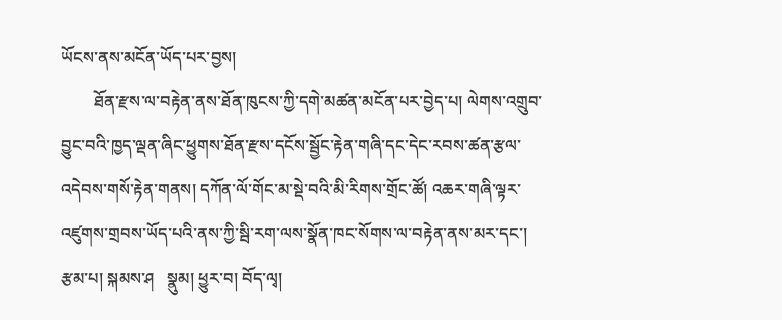ཡོངས་ནས་མངོན་ཡོད་པར་བྱས།
        ཐོན་རྫས་ལ་བརྟེན་ནས་ཐོན་ཁུངས་ཀྱི་དགེ་མཚན་མངོན་པར་བྱེད་པ། ལེགས་འགྲུབ་བྱུང་བའི་ཁྱད་ལྡན་ཞིང་ཕྱུགས་ཐོན་རྫས་དངོས་སྦྱོང་རྟེན་གཞི་དང་དེང་རབས་ཚན་རྩལ་འདེབས་གསོ་རྟེན་གནས། དཀོན་ལོ་གོང་མ་སྡེ་བའི་མི་རིགས་གྲོང་ཚོ། འཆར་གཞི་ལྟར་འཛུགས་གྲབས་ཡོད་པའི་ནས་ཀྱི་སྦི་རག་ལས་སྣོན་ཁང་སོགས་ལ་བརྟེན་ནས་མར་དང་། རྩམ་པ། སྐམས་ཤ   སྣུམ། ཕྱུར་བ། བོད་ལྭ།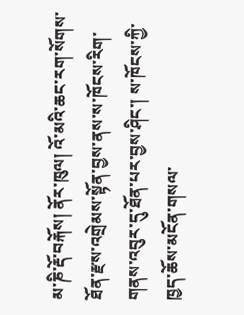མ་ཎི་རྡོ་བརྐོས། ནོར་ཁུལ། འོ་མའི་ཆང་རག་སོགས་ཐོན་རྫས་འགྲེམས་སྟོན་བྱས་ནས་ས་ཁོངས་རིག་གནས་འབུར་དུ་ཐོན་པར་བྱས་ཤིང་། ས་ཁོངས་ཀྱི་ཁྱད་ཆོས་མངོན་གསལ་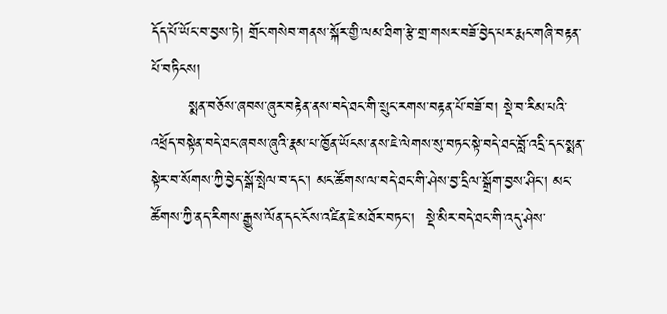དོད་པོ་ཡོང་བ་བྱས་ཏེ། གྲོང་གསེབ་གནས་སྐོར་གྱི་ལམ་ཐིག་རྩེ་གྲ་གསར་བཟོ་བྱེད་པར་རྨང་གཞི་བརྟན་པོ་བཏིངས།
       སྨན་བཅོས་ཞབས་ཞུར་བརྟེན་ནས་བདེ་ཐང་གི་སྲུང་རགས་བརྟན་པོ་བཟོ་བ། སྡེ་བ་རིམ་པའི་འཕྲོད་བསྟེན་བདེ་ཐང་ཞབས་ཞུའི་རྣམ་པ་ཁྱོན་ཡོངས་ནས་ཇེ་ལེགས་སུ་བཏང་སྟེ་བདེ་ཐང་བློ་འདྲི་དང་སྨན་སྟེར་བ་སོགས་ཀྱི་བྱེད་སྒོ་སྤེལ་བ་དང་། མང་ཚོགས་ལ་བདེ་ཐང་གི་ཤེས་བྱ་དྲིལ་སྒྲོག་བྱས་ཤིང་། མང་ཚོགས་ཀྱི་ནད་རིགས་རྒྱུས་ལོན་དང་ངོས་འཛིན་ཇེ་མཐོར་བཏང་།  སྡེ་མིར་བདེ་ཐང་གི་འདུ་ཤེས་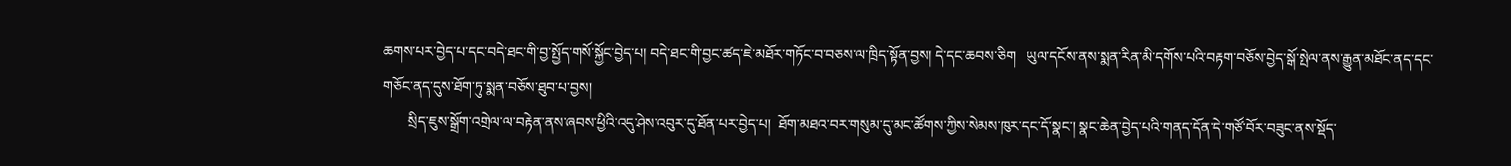ཆགས་པར་བྱེད་པ་དང་བདེ་ཐང་གི་བྱ་སྤྱོད་གསོ་སྐྱོང་བྱེད་པ། བདེ་ཐང་གི་བྱང་ཚད་ཇེ་མཐོར་གཏོང་བ་བཅས་ལ་ཁྲིད་སྟོན་བྱས། དེ་དང་ཆབས་ཅིག   ཡུལ་དངོས་ནས་སྨན་རིན་མི་དགོས་པའི་བརྟག་བཅོས་བྱེད་སྒོ་སྤེལ་ནས་རྒྱུན་མཐོང་ནད་དང་གཅོང་ནད་དུས་ཐོག་ཏུ་སྨན་བཅོས་ཐུབ་པ་བྱས།
       སྲིད་ཇུས་སྒྲོག་འགྲེལ་ལ་བརྟེན་ནས་ཞབས་ཕྱིའི་འདུ་ཤེས་འབུར་དུ་ཐོན་པར་བྱེད་པ།  ཐོག་མཐའ་བར་གསུམ་དུ་མང་ཚོགས་ཀྱིས་སེམས་ཁུར་དང་དོ་སྣང་། སྣང་ཆེན་བྱེད་པའི་གནད་དོན་དེ་གཙོ་བོར་བཟུང་ནས་སྡོད་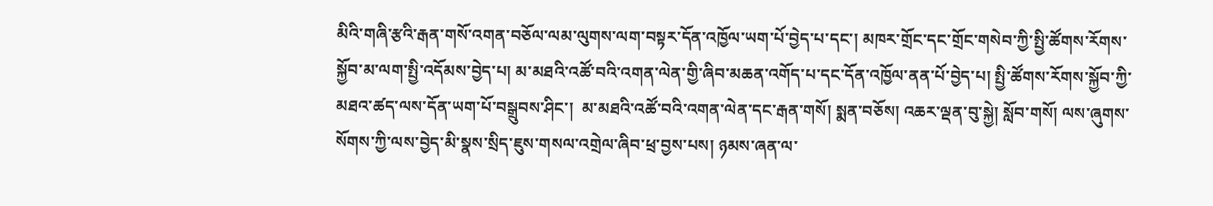མིའི་གཞི་རྩའི་རྒན་གསོ་འགན་བཅོལ་ལམ་ལུགས་ལག་བསྟར་དོན་འཁྱོལ་ཡག་པོ་བྱེད་པ་དང་། མཁར་གྲོང་དང་གྲོང་གསེབ་ཀྱི་སྤྱི་ཚོགས་རོགས་སྐྱོབ་མ་ལག་སྤྱི་འདོམས་བྱེད་པ། མ་མཐའི་འཚོ་བའི་འགན་ལེན་གྱི་ཞིབ་མཆན་འགོད་པ་དང་དོན་འཁྱོལ་ནན་པོ་བྱེད་པ། སྤྱི་ཚོགས་རོགས་སྐྱོབ་ཀྱི་མཐའ་ཚད་ལས་དོན་ཡག་པོ་བསྒྲུབས་ཤིང་།  མ་མཐའི་འཚོ་བའི་འགན་ལེན་དང་རྒན་གསོ། སྨན་བཅོས། འཆར་ལྡན་བུ་སྐྱེ། སློབ་གསོ། ལས་ཞུགས་སོགས་ཀྱི་ལས་བྱེད་མི་སྣས་སྲིད་ཇུས་གསལ་འགྲེལ་ཞིབ་ཕྲ་བྱས་པས། ཉམས་ཞན་ལ་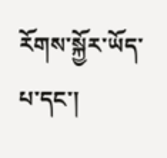རོགས་སྐྱོར་ཡོད་པ་དང་།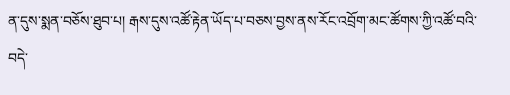ན་དུས་སྨན་བཅོས་ཐུབ་པ། རྒས་དུས་འཚོ་རྟེན་ཡོད་པ་བཅས་བྱས་ནས་རོང་འབྲོག་མང་ཚོགས་ཀྱི་འཚོ་བའི་བདེ་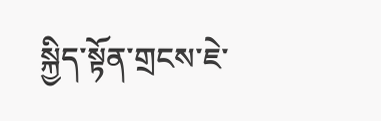སྐྱིད་སྟོན་གྲངས་ཇེ་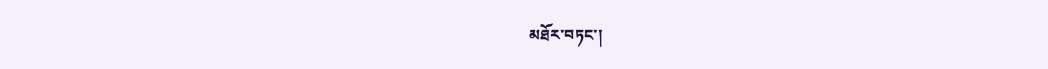མཐོར་བཏང་།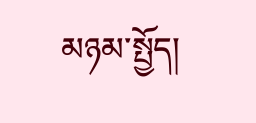མཉམ་སྤྱོད།